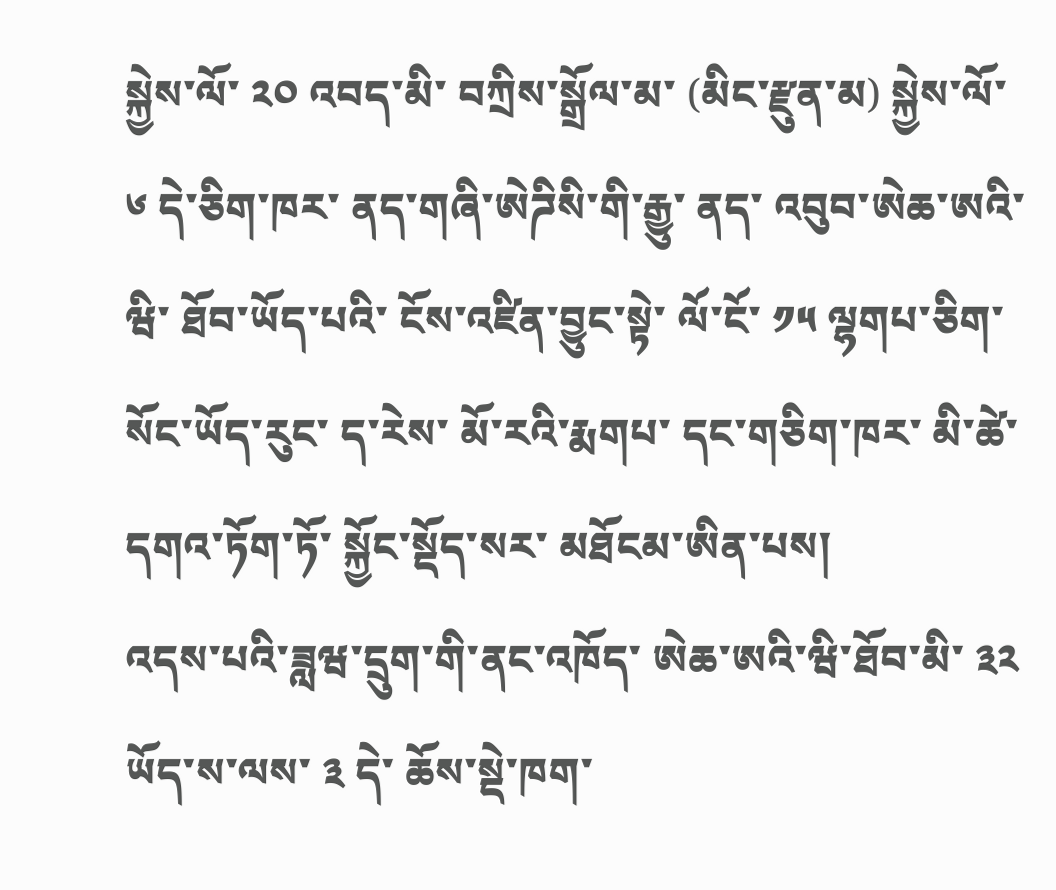སྐྱེས་ལོ་ ༢༠ འབད་མི་ བཀྲིས་སྒྲོལ་མ་ (མིང་རྫུན་མ) སྐྱེས་ལོ་ ༦ དེ་ཅིག་ཁར་ ནད་གཞི་ཨེཌིསི་གི་རྒྱུ་ ནད་ འབུབ་ཨེཆ་ཨའི་ཝི་ ཐོབ་ཡོད་པའི་ ངོས་འཛིན་བྱུང་སྟེ་ ལོ་ངོ་ ༡༥ ལྷགཔ་ཅིག་ སོང་ཡོད་རུང་ ད་རེས་ མོ་རའི་རྨགཔ་ དང་གཅིག་ཁར་ མི་ཚེ་དགའ་ཏོག་ཏོ་ སྐྱོང་སྡོད་སར་ མཐོངམ་ཨིན་པས།
འདས་པའི་ཟླཝ་དྲུག་གི་ནང་འཁོད་ ཨེཆ་ཨའི་ཝི་ཐོབ་མི་ ༣༢ ཡོད་ས་ལས་ ༣ དེ་ ཆོས་སྡེ་ཁག་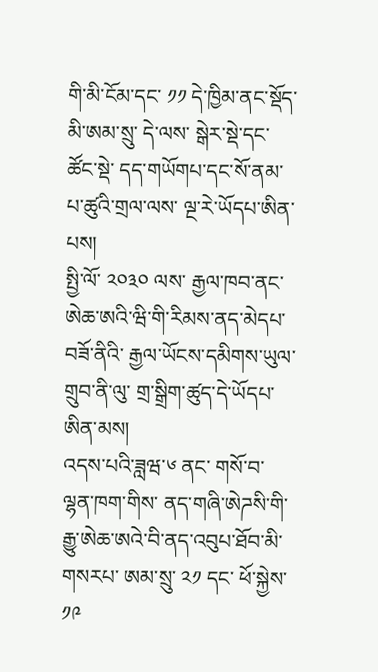གི་མི་ངོམ་དང་ ༡༡ དེ་ཁྱིམ་ནང་སྡོད་མི་ཨམ་སྲུ་ དེ་ལས་ སྒེར་སྡེ་དང་ཚོང་སྡེ་ དད་གཡོགཔ་དང་སོ་ནམ་པ་ཚུའི་གྲལ་ལས་ ལྔ་རེ་ཡོདཔ་ཨིན་པས།
སྤྱི་ལོ་ ༢༠༣༠ ལས་ རྒྱལ་ཁབ་ནང་ཨེཆ་ཨའི་ཝི་གི་རིམས་ནད་མེདཔ་བཟོ་ནིའི་ རྒྱལ་ཡོངས་དམིགས་ཡུལ་གྲུབ་ནི་ལུ་ གྲ་སྒྲིག་ཚུད་དེ་ཡོདཔ་ཨིན་མས།
འདས་པའི་ཟླཝ་༦ ནང་ གསོ་བ་ལྷན་ཁག་གིས་ ནད་གཞི་ཨེཌསི་གི་རྒྱུ་ཨེཆ་ཨའེ་བི་ནད་འབུཔ་ཐོབ་མི་གསརཔ་ ཨམ་སྲུ་ ༢༡ དང་ ཕོ་སྐྱེས་༡༩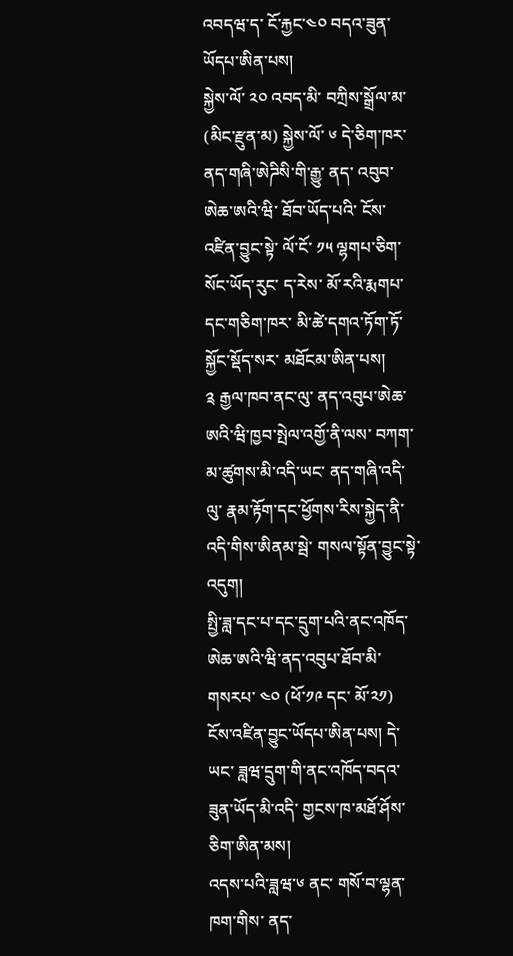འབདཝ་ད་ ངོ་རྐྱང་༤༠ བདའ་ཟུན་ཡོདཔ་ཨིན་པས།
སྐྱེས་ལོ་ ༢༠ འབད་མི་ བཀྲིས་སྒྲོལ་མ་ (མིང་རྫུན་མ) སྐྱེས་ལོ་ ༦ དེ་ཅིག་ཁར་ ནད་གཞི་ཨེཌིསི་གི་རྒྱུ་ ནད་ འབུབ་ཨེཆ་ཨའི་ཝི་ ཐོབ་ཡོད་པའི་ ངོས་འཛིན་བྱུང་སྟེ་ ལོ་ངོ་ ༡༥ ལྷགཔ་ཅིག་ སོང་ཡོད་རུང་ ད་རེས་ མོ་རའི་རྨགཔ་ དང་གཅིག་ཁར་ མི་ཚེ་དགའ་ཏོག་ཏོ་ སྐྱོང་སྡོད་སར་ མཐོངམ་ཨིན་པས།
༉ རྒྱལ་ཁབ་ནང་ལུ་ ནད་འབུཔ་ཨེཆ་ཨའི་ཝི་ཁྱབ་སྤེལ་འགྱོ་ནི་ལས་ བཀག་མ་ཚུགས་མི་འདི་ཡང་ ནད་གཞི་འདི་ལུ་ རྣམ་རྟོག་དང་ཕྱོགས་རིས་སྐྱེད་ནི་འདི་གིས་ཨིནམ་སྦེ་ གསལ་སྟོན་བྱུང་སྟེ་འདུག།
སྤྱི་ཟླ་དང་པ་དང་དྲུག་པའི་ནང་འཁོད་ ཨེཆ་ཨའི་ཝི་ནད་འབུཔ་ཐོབ་མི་གསརཔ་ ༤༠ (ཕོ་༡༩ དང་ མོ་༢༡) ངོས་འཛིན་བྱུང་ཡོདཔ་ཨིན་པས། དེ་ཡང་ ཟླཝ་དྲུག་གི་ནང་འཁོད་བདའ་ཟུན་ཡོད་མི་འདི་ གྱངས་ཁ་མཐོ་ཤོས་ཅིག་ཨིན་མས།
འདས་པའི་ཟླཝ་༦ ནང་ གསོ་བ་ལྷན་ཁག་གིས་ ནད་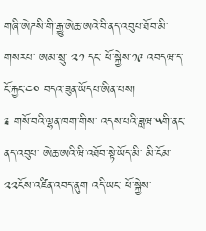གཞི་ཨེཌསི་གི་རྒྱུ་ཨེཆ་ཨའེ་བི་ནད་འབུཔ་ཐོབ་མི་གསརཔ་ ཨམ་སྲུ་ ༢༡ དང་ ཕོ་སྐྱེས་༡༩ འབདཝ་ད་ ངོ་རྐྱང་༤༠ བདའ་ཟུན་ཡོདཔ་ཨིན་པས།
༉ གསོ་བའི་ལྷན་ཁག་གིས་ འདས་པའི་ཟླཝ་༥གི་ནང་ ནད་འབུཔ་ ཨེཆ་ཨའི་ཝི་འཐོབ་སྟེ་ཡོད་མི་ མི་ངོམ་༢༢ངོས་འཛིན་འབད་ནུག འདི་ཡང་ ཕོ་སྐྱེས་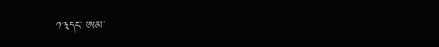༡༣དང་ ཨམ་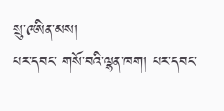སྲུ་༩ཨིན་མས།
པར་དབང་ གསོ་བའི་ལྷན་ཁག། པར་དབང་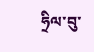ཧྲིལ་བུ་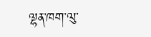ལྷན་ཁག་ལུ་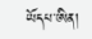ཡོདཔ་ཨིན།